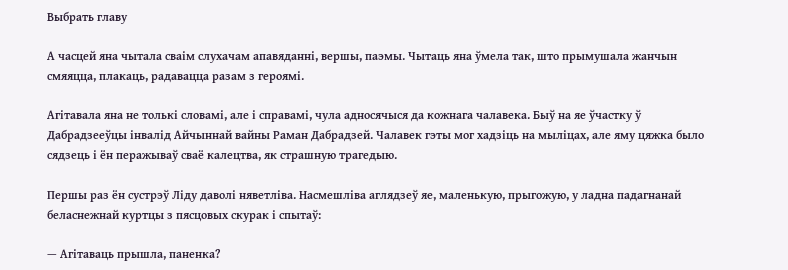Выбрать главу

А часцей яна чытала сваім слухачам апавяданні, вершы, паэмы. Чытаць яна ўмела так, што прымушала жанчын смяяцца, плакаць, радавацца разам з героямі.

Агітавала яна не толькі словамі, але і справамі, чула адносячыся да кожнага чалавека. Быў на яе ўчастку ў Дабрадзееўцы інвалід Айчыннай вайны Раман Дабрадзей. Чалавек гэты мог хадзіць на мыліцах, але яму цяжка было сядзець і ён перажываў сваё калецтва, як страшную трагедыю.

Першы раз ён сустрэў Ліду даволі няветліва. Насмешліва аглядзеў яе, маленькую, прыгожую, у ладна падагнанай беласнежнай куртцы з пясцовых скурак і спытаў:

— Агітаваць прышла, паненка?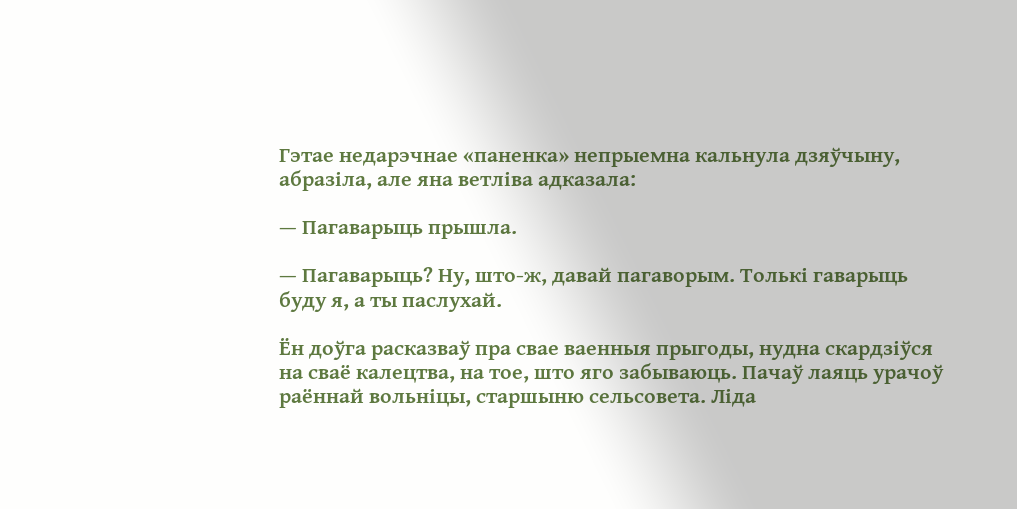Гэтае недарэчнае «паненка» непрыемна кальнула дзяўчыну, абразіла, але яна ветліва адказала:

— Пагаварыць прышла.

— Пагаварыць? Ну, што-ж, давай пагаворым. Толькі гаварыць буду я, а ты паслухай.

Ён доўга расказваў пра свае ваенныя прыгоды, нудна скардзіўся на сваё калецтва, на тое, што яго забываюць. Пачаў лаяць урачоў раённай вольніцы, старшыню сельсовета. Ліда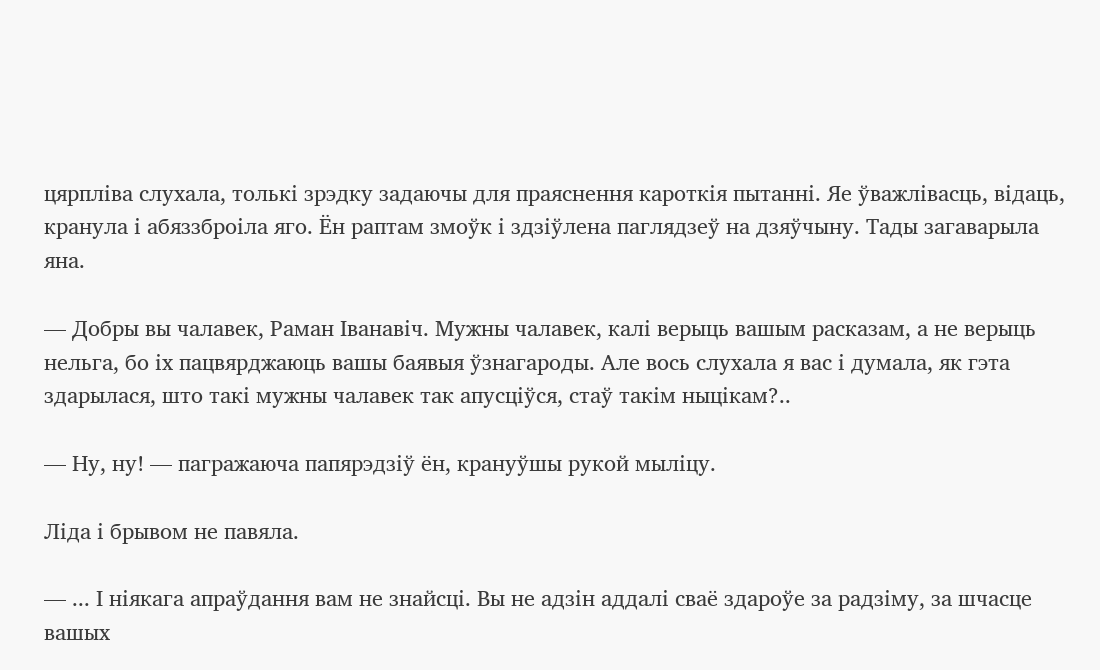цярпліва слухала, толькі зрэдку задаючы для праяснення кароткія пытанні. Яе ўважлівасць, відаць, кранула і абяззброіла яго. Ён раптам змоўк і здзіўлена паглядзеў на дзяўчыну. Тады загаварыла яна.

— Добры вы чалавек, Раман Іванавіч. Мужны чалавек, калі верыць вашым расказам, а не верыць нельга, бо іх пацвярджаюць вашы баявыя ўзнагароды. Але вось слухала я вас і думала, як гэта здарылася, што такі мужны чалавек так апусціўся, стаў такім ныцікам?..

— Ну, ну! — пагражаюча папярэдзіў ён, крануўшы рукой мыліцу.

Ліда і брывом не павяла.

— ... І ніякага апраўдання вам не знайсці. Вы не адзін аддалі сваё здароўе за радзіму, за шчасце вашых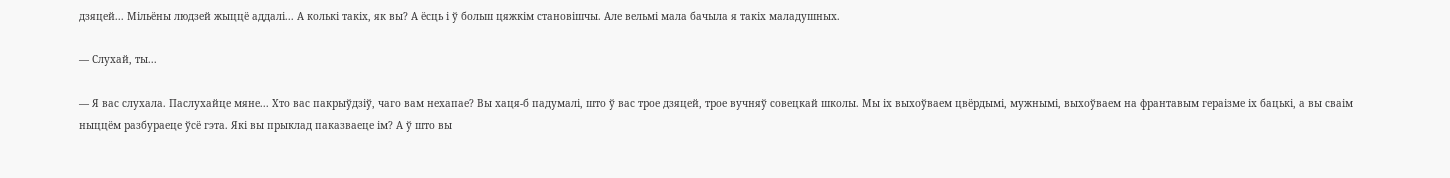дзяцей... Мільёны людзей жыццё аддалі... А колькі такіх, як вы? А ёсць і ў больш цяжкім становішчы. Але вельмі мала бачыла я такіх маладушных.

— Слухай, ты...

— Я вас слухала. Паслухайце мяне... Хто вас пакрыўдзіў, чаго вам нехапае? Вы хаця-б падумалі, што ў вас трое дзяцей, трое вучняў совецкай школы. Мы іх выхоўваем цвёрдымі, мужнымі, выхоўваем на франтавым гераізме іх бацькі, а вы сваім ныццём разбураеце ўсё гэта. Які вы прыклад паказваеце ім? А ў што вы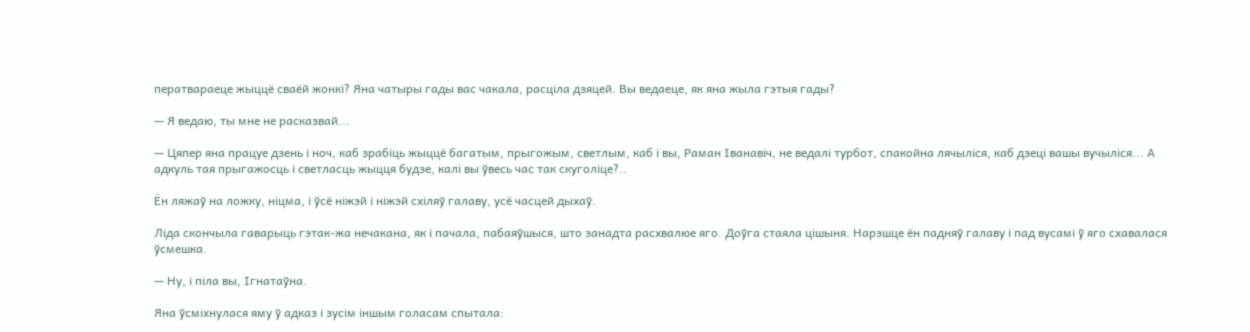ператвараеце жыццё сваёй жонкі? Яна чатыры гады вас чакала, расціла дзяцей. Вы ведаеце, як яна жыла гэтыя гады?

— Я ведаю, ты мне не расказвай...

— Цяпер яна працуе дзень і ноч, каб зрабіць жыццё багатым, прыгожым, светлым, каб і вы, Раман Іванавіч, не ведалі турбот, спакойна лячыліся, каб дзеці вашы вучыліся... А адкуль тая прыгажосць і светласць жыцця будзе, калі вы ўвесь час так скуголіце?..

Ён ляжаў на ложку, ніцма, і ўсё ніжэй і ніжэй схіляў галаву, усё часцей дыхаў.

Ліда скончыла гаварыць гэтак-жа нечакана, як і пачала, пабаяўшыся, што занадта расхвалюе яго. Доўга стаяла цішыня. Нарэшце ён падняў галаву і пад вусамі ў яго схавалася ўсмешка.

— Ну, і піла вы, Ігнатаўна.

Яна ўсміхнулася яму ў адказ і зусім іншым голасам спытала: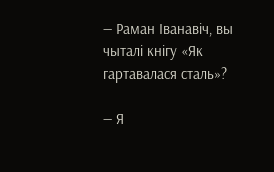— Раман Іванавіч, вы чыталі кнігу «Як гартавалася сталь»?

— Я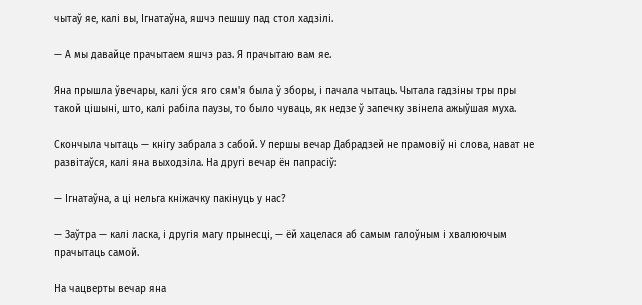чытаў яе, калі вы, Ігнатаўна, яшчэ пешшу пад стол хадзілі.

— А мы давайце прачытаем яшчэ раз. Я прачытаю вам яе.

Яна прышла ўвечары, калі ўся яго сям'я была ў зборы, і пачала чытаць. Чытала гадзіны тры пры такой цішыні, што, калі рабіла паузы, то было чуваць, як недзе ў запечку звінела ажыўшая муха.

Скончыла чытаць — кнігу забрала з сабой. У першы вечар Дабрадзей не прамовіў ні слова, нават не развітаўся, калі яна выходзіла. На другі вечар ён папрасіў:

— Ігнатаўна, а ці нельга кніжачку пакінуць у нас?

— Заўтра — калі ласка, і другія магу прынесці, — ёй хацелася аб самым галоўным і хвалюючым прачытаць самой.

На чацверты вечар яна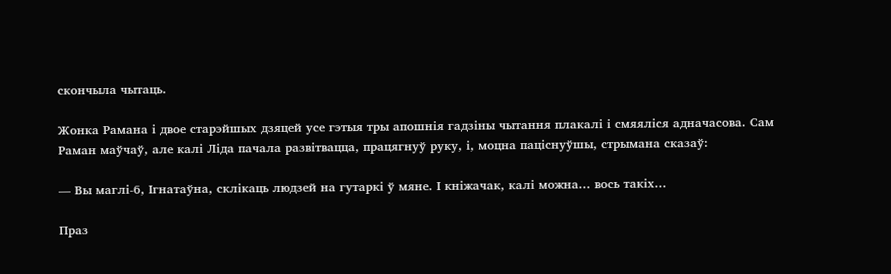скончыла чытаць.

Жонка Рамана і двое старэйшых дзяцей усе гэтыя тры апошнія гадзіны чытання плакалі і смяяліся адначасова. Сам Раман маўчаў, але калі Ліда пачала развітвацца, працягнуў руку, і, моцна паціснуўшы, стрымана сказаў:

— Вы маглі-б, Ігнатаўна, склікаць людзей на гутаркі ў мяне. І кніжачак, калі можна... вось такіх...

Праз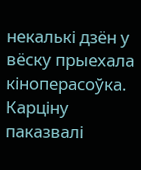некалькі дзён у вёску прыехала кіноперасоўка. Карціну паказвалі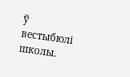ў вестыбюлі школы.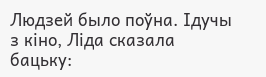Людзей было поўна. Ідучы з кіно, Ліда сказала бацьку: